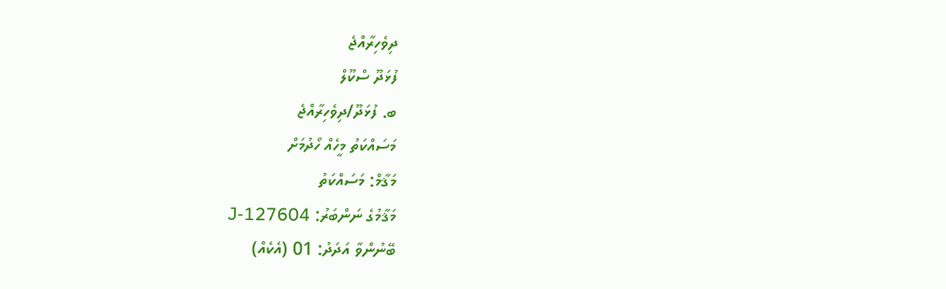ދިވެހިރާއްޖެ
ފުޅަދޫ ސްކޫލް
ބ. ފުޅަދޫ/ދިވެހިރާއްޖެ
މަސައްކަތު މީހެއް ހޯދުމަށް
މަޤާމް: މަސައްކަތު
މަޤާމުގެ ނަންބަރު: J-127604
ބޭނުންވާ އަދަދު: 01 (އެކެއް)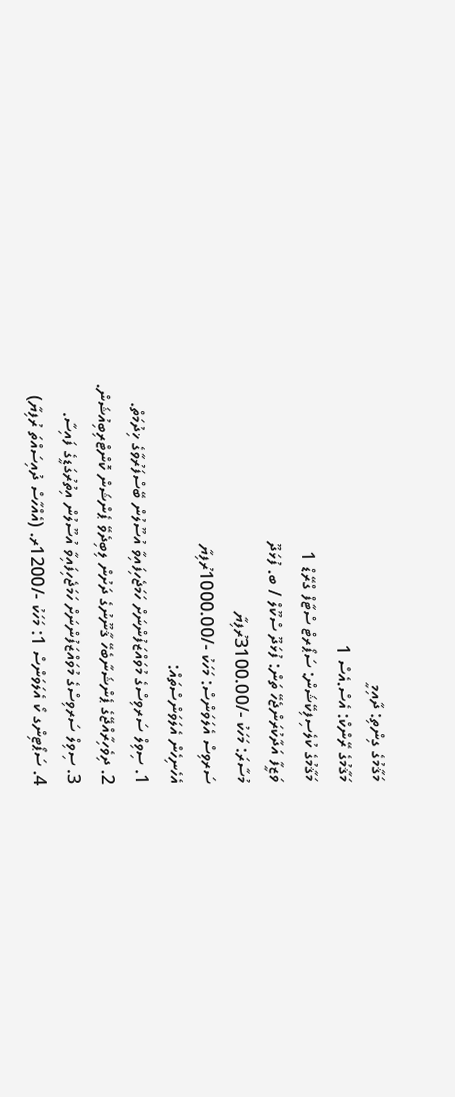މަޤާމުގެ ގިންތި: ދާއިމީ
މަޤާމުގެ ރޭންކް: އެސް.އެސް 1
މަޤާމުގެ ކުލެސިފިކޭޝަން: ސަޕޯރޓް ސްޓާފް ގްރޭޑް 1
ވަޒީފާ އަދާކުރަންޖެހޭ ތަން: ފުޅަދޫ ސްކޫލް / ބ. ފުޅަދޫ
މުސާރަ: މަހަކު -/3100.00ރުފިޔާ
ސަރވިސް އެލަވަންސް: މަހަކު -/1000.00ރުފިޔާ
އެހެނިހެން އެލަވަންސްތައް:
1. ސިވިލް ސަރވިސްގެ މުވައްޒަފުންނަށް ހަމަޖެހިފައިވާ އުސޫލުން ބޭސްފަރުވާގެ ޚިދުމަތް.
2. ދިވެހިރާއްޖޭގެ ޕެންޝަނާބެހޭ ޤާނޫނުގެ ދަށުން ލިބިދެވޭ ޕެންޝަން ކޮންޓްރިބިއުޝަން.
3. ސިވިލް ސަރވިސްގެ މުވައްޒަފުންނަށް ހަމަޖެހިފައިވާ އުސޫލުން އިތުރުގަޑީގެ ފައިސާ.
4. ސަޕޯޓިންގ ކޯ އެލަވަންސް 1: މަހަކު -/1200ރ. (އެއްހާސް ދުއިސައްތަ ރުފިޔާ)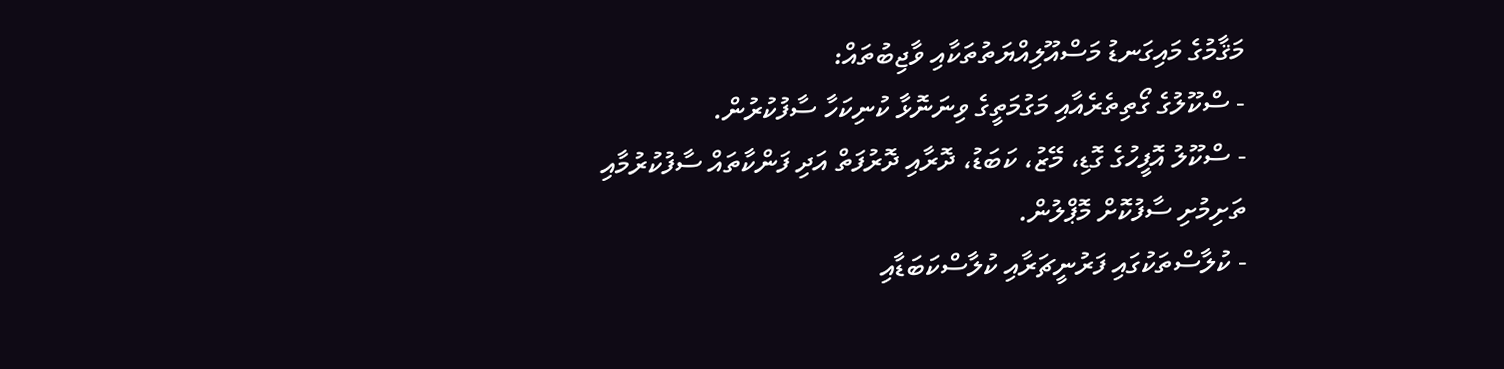މަޤާމުގެ މައިގަނޑު މަސްއޫލިއްޔަތުތަކާއި ވާޖިބުތައް:
- ސްކޫލުގެ ގޯތިތެރެއާއި މަގުމަތީގެ ވިނަނޮޅާ ކުނިކަހާ ސާފުކުރުން.
- ސްކޫލު އޮފީހުގެ ގޮޑި، މޭޒު، ކަބަޑު، ދޮރާއި ދޮރުފަތް އަދި ފަންކާތައް ސާފުކުރުމާއި ތަށިމުށި ސާފުކޮށް މޮޕްލުން.
- ކުލާސްތަކުގައި ފަރުނީޗަރާއި ކުލާސްކަބަޑާއި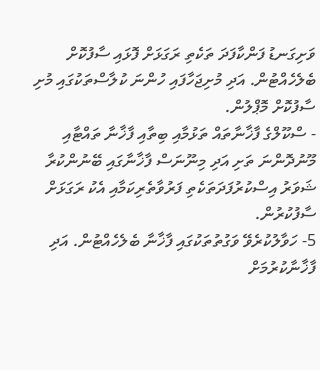ވަށިގަނޑު ފަންކާފަދަ ތަކެތި ރަގަޅަށް ފޮޅައި ސާފުކޮށް ބެލެހެއްޓުން. އަދި މުށިޖަހާފައި ހުންނަ ކުލާސްތަކުގައި މުށި ސާފުކޮށް މޮޕްލުން.
- ސްކޫލްގެ ފާޚާނާތައް ތަޅުމާއި ބިތާއި ފާޚާނާ ތައްޓާއި މޫނުދޮންނަ ތަށި އަދި މިނޫނަސް ފާޚާނާގައި ބޭނުންކުރާ ޝަވަރު އިސްކުރުފަދަތަކެތި ފަރުވާތެރިކަމާއި އެކު ރަގަޅަށް ސާފުކުރުން.
5- ހަވާލުކުރެވޭ ވަގުތުތަކުގައި ފާޚާނާ ބެލެހެއްޓުން. އަދި ފާޚާނާކުރުމަށް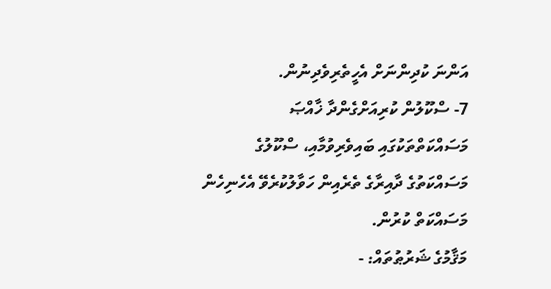އަންނަ ކުދިންނަށް އެހީތެރިވެދިނުން.
7- ސްކޫލުން ކުރިއަށްގެންދާ ޚާއްޞަ މަސައްކަތްތަކުގައި ބައިވެރިވުމާއި، ސްކޫލުގެ މަސައްކަތުގެ ދާއިރާގެ ތެރެއިން ހަވާލުކުރެވޭ އެހެނިހެން މަސައްކަތް ކުރުން.
މަޤާމުގެ ޝަރުޠުތައް: -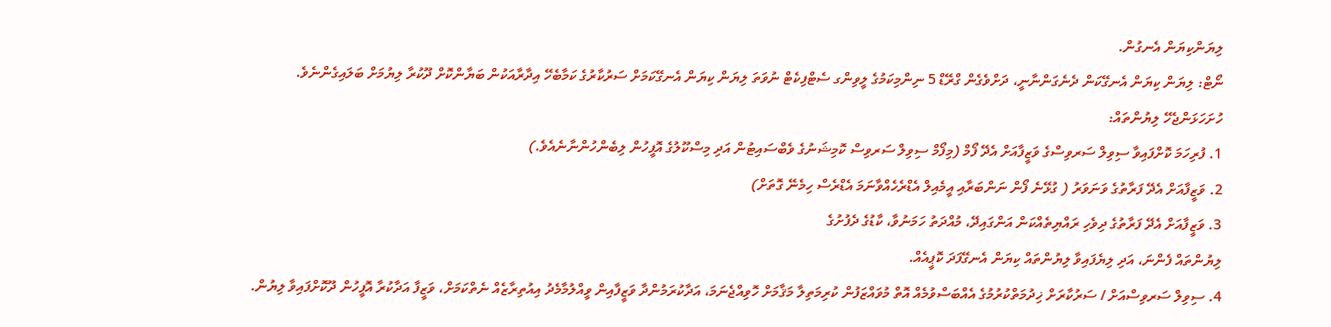ލިޔަންކިޔަން އެނގުން.
ނޯޓް: ލިޔަން ކިޔަން އެނގޭކަން ދެނެގަންނާނީ، ދަށްވެގެން ގްރޭޑް 5 ނިންމިކަމުގެ ލީވިންގ ސެޓްފިކެޓް ނުވަތަ ލިޔަން ކިޔަން އެނގޭކަމަށް ސަރުކާރުގެ ކަމާބެހޭ އިދާރާއަކުން ބަޔާންކޮށް ދޫކުރާ ލިޔުމަށް ބަލައިގެންނެވެ.
ހުށަހަޅަންޖެހޭ ލިޔުންތައް:
1. ފުރިހަމަ ކޮށްފައިވާ ސިވިލް ސަރވިސްގެ ވަޒީފާއަށް އެދޭ ފޯމް (މިފޯމް ސިވިލް ސަރވިސް ކޮމިޝަނުގެ ވެބްސައިޓުން އަދި މިސްކޫލުގެ އޮފީހުން ލިބެންހުންނާނެއެވެ.)
2. ވަޒީފާއަށް އެދޭ ފަރާތުގެ ވަނަވަރު ( ގުޅޭނެ ފޯން ނަންބަރާއި އީމެއިލް އެޑްރެހެއްވާނަމަ އެޑްރެސް ހިމެނޭ ގޮތަށް)
3. ވަޒީފާއަށް އެދޭ ފަރާތުގެ ދިވެހި ރައްޔިތެއްކަން އަންގައިދޭ، މުއްދަތު ހަމަނުވާ، ކާޑުގެ ދެފުށުގެ
ލިޔުންތައް ފެންނަ، އަދި ލިޔެފައިވާ ލިޔުންތައް ކިޔަން އެނގޭފަދަ ކޮޕީއެއް.
4. ސިވިލް ސަރވިސްއަށް / ސަރުކާރަށް ޚިދުމަތްކުރުމުގެ އެއްބަސްވުމެއް އޮތް މުވައްޒަފުން ކުރިމަތިލާ މަޤާމަށް ހޮވިއްޖެނަމަ، އަދާކުރަމުންދާ ވަޒީފާއިން ވީއްލުމާމެދު އިއުތިރާޒެއް ނެތްކަމަށް، ވަޒީފާ އަދާކުރާ އޮފީހުން ދޫކޮށްފައިވާ ލިޔުން.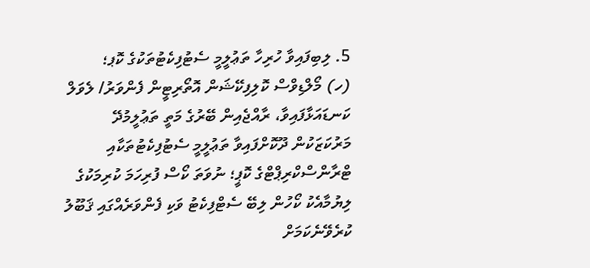5. ލިބިފައިވާ ހުރިހާ ތަޢުލީމީ ސެޓުފިކެޓުތަކުގެ ކޮޕ؛
(ހ) މޯލްޑިވްސް ކޮލިފިކޭޝަން އޮތޯރިޓީން ފެންވަރު/ ލެވަލް ކަނޑައަޅާފައިވާ، ރާއްޖެއިން ބޭރުގެ މަތީ ތަޢުލީމުދޭ މަރުކަޒަކުން ދޫކޮށްފައިވާ ތަޢުލީމީ ސެޓުފިކެޓުތަކާއި ޓްރާންސްކްރިޕްޓްގެ ކޮޕީ؛ ނުވަތަ ކޯސް ފުރިހަމަ ކުރިމަކުގެ ލިޔުމާއެކު ކޯހުން ލިބޭ ސެޓްފިކެޓު ވަކި ފެންވަރެއްގައި ޤަބޫލު ކުރެވޭނެކަމަށް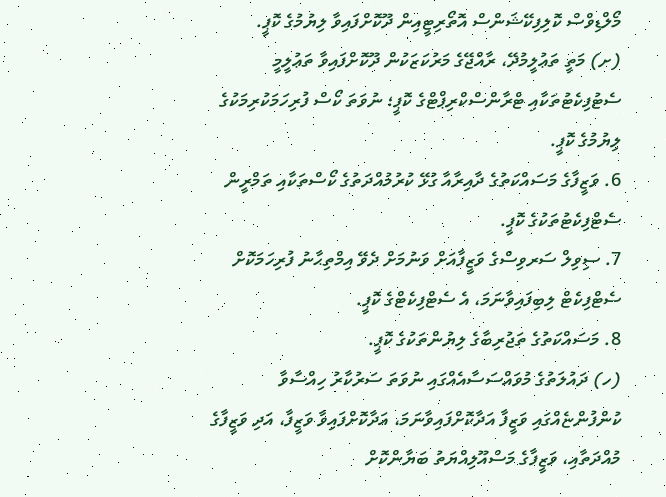މޯލްޑިވްސް ކޮލިފިކޭޝަންސް އޮތޯރިޓީއިން ދޫކޮށްފައިވާ ލިޔުމުގެ ކޮޕީ.
(ށ) މަތީ ތަޢުލީމުދޭ، ރާއްޖޭގެ މަރުކަޒަކުން ދޫކޮށްފައިވާ ތަޢުލީމީ ސެޓުފިކެޓުތަކާއި ޓްރާންސްކްރިޕްޓްގެ ކޮޕީ؛ ނުވަތަ ކޯސް ފުރިހަމަކުރިމަކުގެ ލިޔުމުގެ ކޮޕީ.
6. ވަޒީފާގެ މަސައްކަތުގެ ދާއިރާއާ ގުޅޭ ކުރުމުއްދަތުގެ ކޯސްތަކާއި ތަމްރީން ސެޓްފިކެޓުތަކުގެ ކޮޕީ.
7. ސިވިލް ސަރވިސްގެ ވަޒީފާއަށް ވަނުމަށް ދެވޭ އިމްތިޙާނު ފުރިހަމަކޮށް ސެޓްފިކެޓް ލިބިފައިވާނަމަ، އެ ސެޓްފިކެޓްގެ ކޮޕީ.
8. މަސައްކަތުގެ ތަޖުރިބާގެ ލިޔުންތަކުގެ ކޮޕީ.
(ހ) ދައުލަތުގެ މުވައްސަސާއެއްގައި ނުވަތަ ސަރުކާރު ހިއްސާވާ ކުންފުންޏެއްގައި ވަޒީފާ އަދާކޮށްފައިވާނަމަ، އަދާކޮށްފައިވާ ވަޒީފާ، އަދި ވަޒީފާގެ މުއްދަތާއި، ވަޒީފާގެ މަސްއޫލިއްޔަތު ބަޔާންކޮށް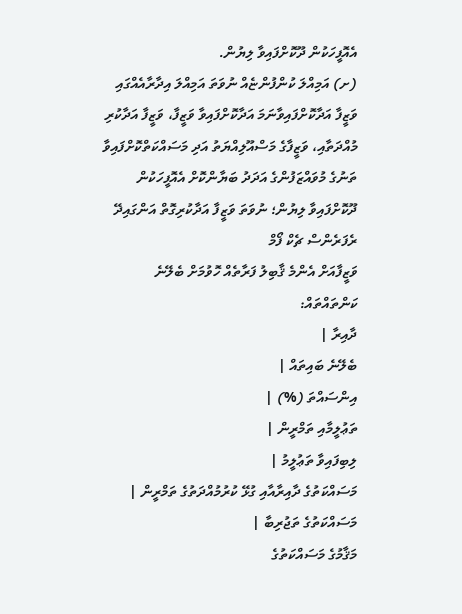އެއޮފީހަކުން ދޫކޮށްފައިވާ ލިޔުން.
(ށ) އަމިއްލަ ކުންފުންޏެއް ނުވަތަ އަމިއްލަ އިދާރާއެއްގައި ވަޒީފާ އަދާކޮށްފައިވާނަމަ އަދާކޮށްފައިވާ ވަޒީފާ، ވަޒީފާ އަދާކުރި މުއްދަތާއި، ވަޒީފާގެ މަސްއޫލިއްޔަތު އަދި މަސައްކަތްކޮށްފައިވާ ތަނުގެ މުވައްޒަފުންގެ އަދަދު ބަޔާންކޮށް އެއޮފީހަކުން ދޫކޮށްފައިވާ ލިޔުން؛ ނުވަތަ ވަޒީފާ އަދާކުރިގޮތް އަންގައިދޭ ރެފަރެންސް ޗެކް ފޯމް
ވަޒީފާއަށް އެންމެ ޤާބިލު ފަރާތެއް ހޮވުމަށް ބެލޭނެ ކަންތައްތައް:
ދާއިރާ |
ބެލޭނެ ބައިތައް |
އިންސައްތަ (%) |
ތަޢުލީމާއި ތަމްރީން |
ލިބިފައިވާ ތަޢުލީމު |
މަސައްކަތުގެ ދާއިރާއާއި ގުޅޭ ކުރުމުއްދަތުގެ ތަމްރީން |
މަސައްކަތުގެ ތަޖުރިބާ |
މަޤާމުގެ މަސައްކަތުގެ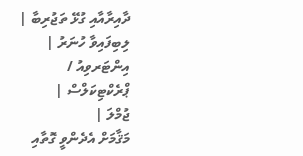ދާއިރާއާއި ގުޅޭ ތަޖުރިބާ |
ލިބިފައިވާ ހުނަރު |
އިންޓަރވިއު / ޕްރެކްޓިކަލްސް |
ޖުމްލަ |
މަޤާމަށް އެދެންވީ ގޮތާއި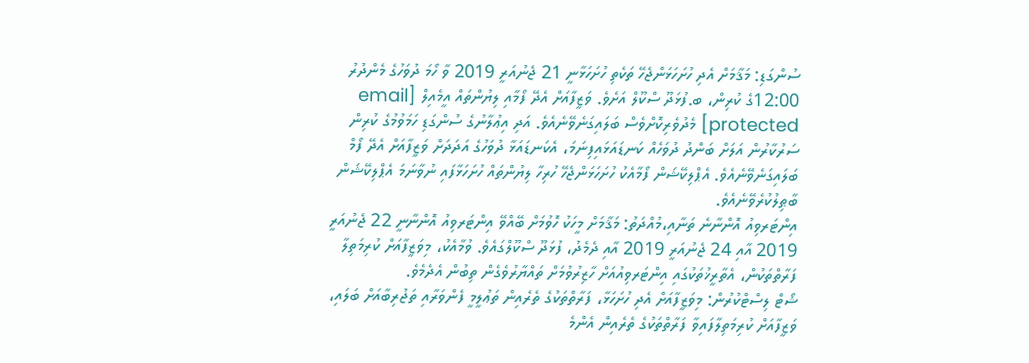ސުންގަޑި: މަޤާމަށް އެދި ހުށަހަޅަންޖެހޭ ތަކެތި ހުށަހަޅާނީ 21 ޖެނުއަރީ 2019 ވާ ހޯމަ ދުވަހުގެ މެންދުރު 12:00ގެ ކުރިން، ބ.ފުޅަދޫ ސްކޫލް އަށެވެ. ވަޒީފާއަށް އެދޭ ފޯމާއި ލިޔުންތައް އީމެއިލް [email protected] މެދުވެރިކޮށްވެސް ބަލައިގަނެވޭނެއެވެ. އަދި އިޢުލާނުގެ ސުންގަޑި ހަމަވުމުގެ ކުރިން ސަރުކާރުން އަލަށް ބަންދު ދުވަހެއް ކަނޑައަޅައިފިނަމަ، އެކަނޑައަޅާ ދުވަހުގެ އަދަދަށް ވަޒީފާއަށް އެދޭ ފޯމް ބަލައިގަނެވޭނެއެވެ. އެޕްލިކޭޝަން ފޯމާއެކު ހުށަހަޅަންޖެހޭ ހުރިހާ ލިޔުންތައް ހުށަހަޅާފައި ނުވާނަމަ އެޕްލިކޭޝަން ބާޠިލުކުރެވޭނެއެވެ.
އިންޓަރވިއު އޮންނާނެ ތަނާއި،މުއްދަތު: މަޤާމަށް މީހަކު ހޮވުމަށް ބޭއްވޭ އިންޓަރވިއު އޮންނާނީ 22 ޖެނުއަރީ 2019 އާއި 24 ޖެނުއަރީ 2019 އާއި ދެމެދު، ފުޅަދޫ ސްކޫލްގައެވެ. ވުމާއެކު، މިވަޒީފާއަށް ކުރިމަތިލާ ފަރާތްތަކުން، އެތާރީޚުތަކުގައި އިންޓަރވިއުއަށް ހާޒިރުވުމަށް ތައްޔާރުވެގެން ތިބުން އެދެމެވެ.
ޝޯޓް ލިސްޓްކުރުން: މިވަޒީފާއަށް އެދި ހުށަހަޅާ، ފަރާތްތަކުގެ ތެރެއިން ތަޢުލީމީ ފެންވަރާއި ތަޖުރިބާއަށް ބަލައި، ވަޒީފާއަށް ކުރިމަތިލާފައިވާ ފަރާތްތަކުގެ ތެރެއިން އެންމެ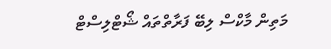މަތިން މާކްސް ލިބޭ ފަރާތްތައް ޝޯޓްލިސްޓް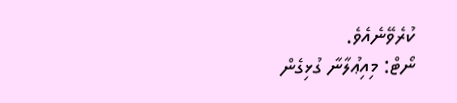ކުރެވޭނެއެވެ.
ނޯޓް: މިއިޢުލާނާ ގުޅިގެން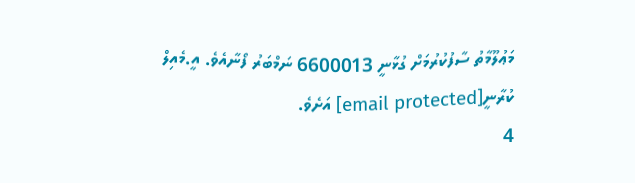މަޢުލޫމާތު ސާފުކުރުމަށް ގުޅާނީ 6600013 ނަމްބަރު ފޯނާއެވެ. އީ.މެއިލް ކުރާނީ[email protected] އަށެވެ.
4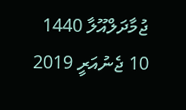ޖުމާދަލްއޫލާ 1440
10 ޖެނުއަރީ 2019